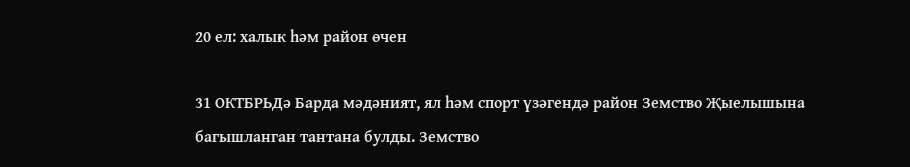20 ел: халык һәм район өчен

31 ОКТБРЬДә Барда мәдәният, ял һәм спорт үзәгендә район Земство Җыелышына багышланган тантана булды. Земство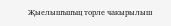Җыелышъшъщ торле чакырылыш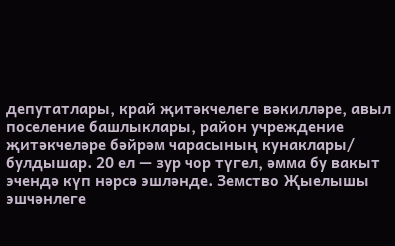депутатлары, край җитәкчелеге вәкилләре, авыл поселение башлыклары, район учреждение җитәкчеләре бәйрәм чарасының кунаклары/ булдышар. 20 ел — зур чор түгел, әмма бу вакыт эчендә күп нәрсә эшләнде. Земство Җыелышы эшчәнлеге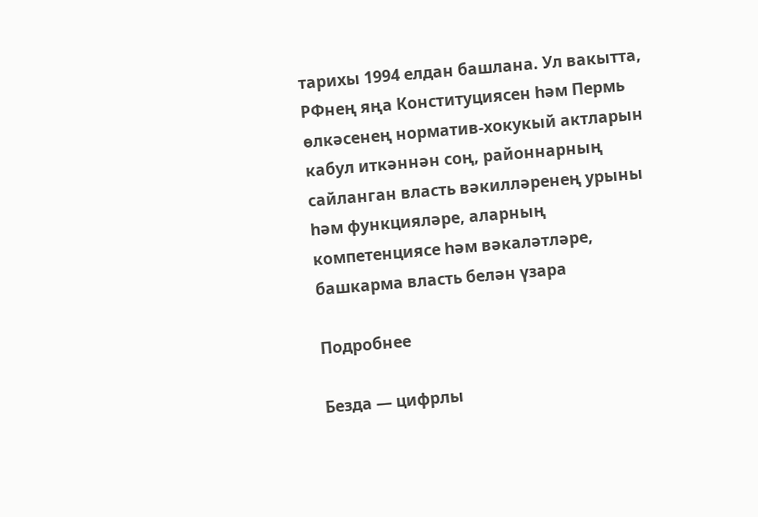тарихы 1994 елдан башлана. Ул вакытта, РФнең яңа Конституциясен һәм Пермь өлкәсенең норматив-хокукый актларын кабул иткәннән соң, районнарның сайланган власть вәкилләренең урыны һәм функцияләре, аларның компетенциясе һәм вәкаләтләре, башкарма власть белән үзара

Подробнее

Безда — цифрлы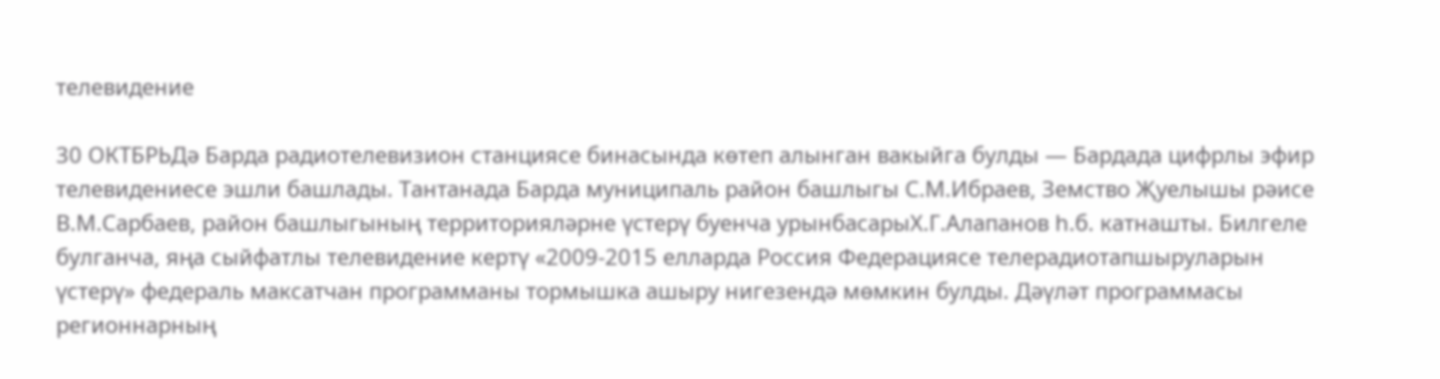телевидение

30 ОКТБРЬДә Барда радиотелевизион станциясе бинасында көтеп алынган вакыйга булды — Бардада цифрлы эфир телевидениесе эшли башлады. Тантанада Барда муниципаль район башлыгы С.М.Ибраев, Земство Җуелышы рәисе В.М.Сарбаев, район башлыгының территорияләрне үстерү буенча урынбасарыХ.Г.Алапанов һ.б. катнашты. Билгеле булганча, яңа сыйфатлы телевидение кертү «2009-2015 елларда Россия Федерациясе телерадиотапшыруларын үстерү» федераль максатчан программаны тормышка ашыру нигезендә мөмкин булды. Дәүләт программасы регионнарның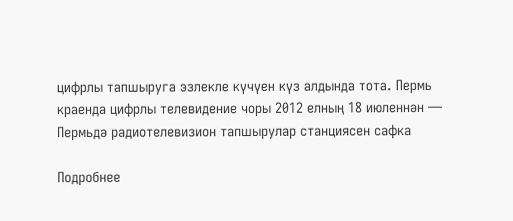цифрлы тапшыруга эзлекле күчүен күз алдында тота. Пермь краенда цифрлы телевидение чоры 2012 елның 18 июленнән — Пермьдә радиотелевизион тапшырулар станциясен сафка

Подробнее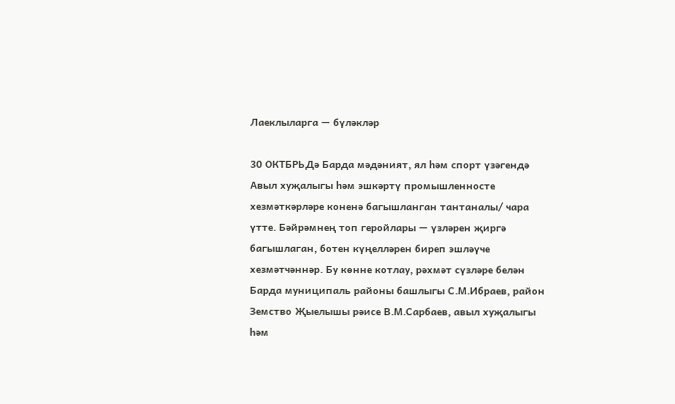Лаеклыларга — бүләкләр

30 ОКТБРЬДә Барда мәдәният, ял һәм спорт үзәгендә Авыл хуҗалыгы һәм эшкәртү промышленносте хезмәткәрләре коненә багышланган тантаналы/ чара үтте. Бәйрәмнең топ геройлары — үзләрен җиргә багышлаган, ботен күңелләрен биреп эшләүче хезмәтчәннәр. Бу көнне котлау, рәхмәт сүзләре белән Барда муниципаль районы башлыгы С.М.Ибраев, район Земство Җыелышы рәисе В.М.Сарбаев, авыл хуҗалыгы һәм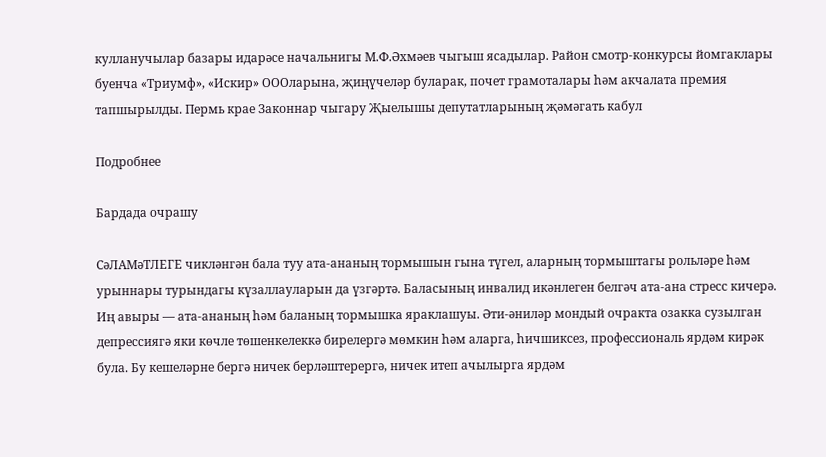кулланучылар базары идарәсе начальнигы М.Ф.Әхмәев чыгыш ясадылар. Район смотр-конкурсы йомгаклары буенча «Триумф», «Искир» ОООларына, җиңүчеләр буларак, почет грамоталары һәм акчалата премия тапшырылды. Пермь крае Законнар чыгару Җыелышы депутатларының җәмәгать кабул

Подробнее

Бардада очрашу

СәЛАМәТЛЕГЕ чикләнгән бала туу ата-ананың тормышын гына түгел, аларның тормыштагы рольләре һәм урыннары турындагы күзаллауларын да үзгәртә. Баласының инвалид икәнлеген белгәч ата-ана стресс кичерә. Иң авыры — ата-ананың һәм баланың тормышка яраклашуы. Әти-әниләр мондый очракта озакка сузылган депрессиягә яки көчле төшенкелеккә бирелергә мөмкин һәм аларга, һичшиксез, профессиональ ярдәм кирәк була. Бу кешеләрне бергә ничек берләштерергә, ничек итеп ачылырга ярдәм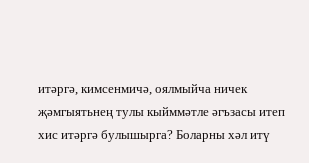итәргә, кимсенмичә, оялмыйча ничек җәмгыятьнең тулы кыйммәтле әгъзасы итеп хис итәргә булышырга? Боларны хәл итү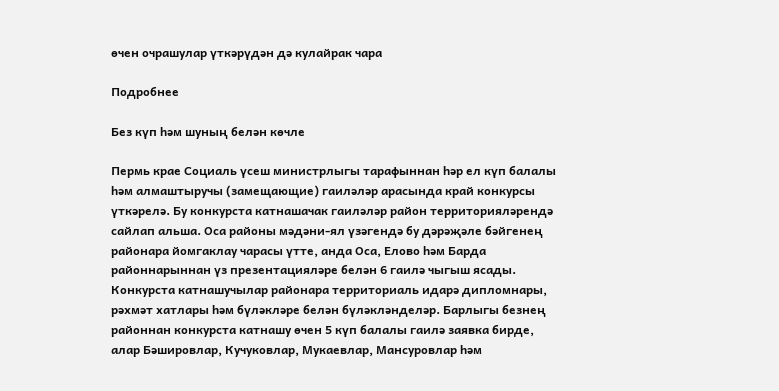өчен очрашулар үткәрүдән дә кулайрак чара

Подробнее

Без күп һәм шуның белән көчле

Пермь крае Социаль үсеш министрлыгы тарафыннан һәр ел күп балалы һәм алмаштыручы (замещающие) гаиләләр арасында край конкурсы үткәрелә. Бу конкурста катнашачак гаиләләр район территорияләрендә сайлап альша. Оса районы мәдәни-ял үзәгендә бу дәрәҗәле бәйгенең районара йомгаклау чарасы үтте, анда Оса, Елово һәм Барда районнарыннан үз презентацияләре белән 6 гаилә чыгыш ясады. Конкурста катнашучылар районара территориаль идарә дипломнары, рәхмәт хатлары һәм бүләкләре белән бүләкләнделәр. Барлыгы безнең районнан конкурста катнашу өчен 5 күп балалы гаилә заявка бирде, алар Бәшировлар, Кучуковлар, Мукаевлар, Мансуровлар һәм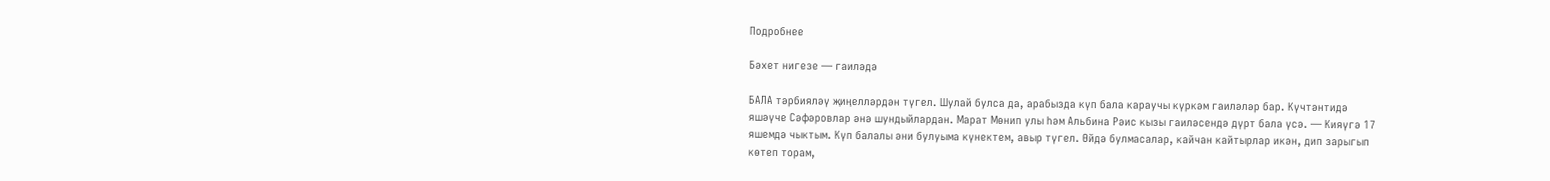Подробнее

Бәхет нигезе — гаиләдә

БАЛА тәрбияләү җиңелләрдән түгел. Шулай булса да, арабызда күп бала караучы күркәм гаиләләр бар. Күчтәнтидә яшәүче Сәфәровлар әнә шундыйлардан. Марат Мөнип улы һәм Альбина Рәис кызы гаиләсендә дүрт бала үсә. — Кияүгә 17 яшемдә чыктым. Күп балалы әни булуыма күнектем, авыр түгел. Өйдә булмасалар, кайчан кайтырлар икән, дип зарыгып көтеп торам,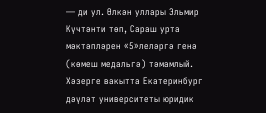— ди ул. Өлкән уллары Эльмир Күчтәнти төп, Сараш урта мәктәпләрен «5»леләргә генә (көмеш медальгә) тәмамлый. Хәзерге вакытта Екатеринбург дәүләт университеты юридик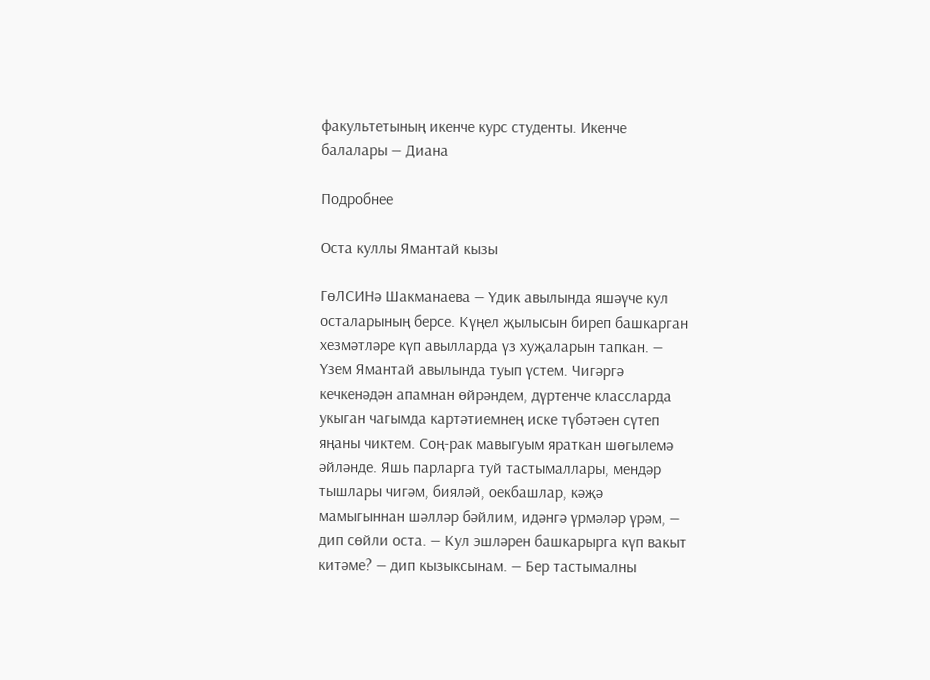факультетының икенче курс студенты. Икенче балалары — Диана

Подробнее

Оста куллы Ямантай кызы

ГөЛСИНә Шакманаева — Үдик авылында яшәүче кул осталарының берсе. Күңел җылысын биреп башкарган хезмәтләре күп авылларда үз хуҗаларын тапкан. — Үзем Ямантай авылында туып үстем. Чигәргә кечкенәдән апамнан өйрәндем, дүртенче классларда укыган чагымда картәтиемнең иске түбәтәен сүтеп яңаны чиктем. Соң-рак мавыгуым яраткан шөгылемә әйләнде. Яшь парларга туй тастымаллары, мендәр тышлары чигәм, бияләй, оекбашлар, кәҗә мамыгыннан шәлләр бәйлим, идәнгә үрмәләр үрәм, — дип сөйли оста. — Кул эшләрен башкарырга күп вакыт китәме? — дип кызыксынам. — Бер тастымалны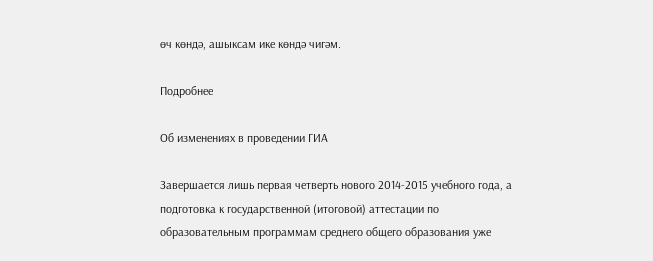өч көндә, ашыксам ике көндә чигәм.

Подробнее

Об изменениях в проведении ГИА

Завершается лишь первая четверть нового 2014-2015 учебного года, а подготовка к государственной (итоговой) аттестации по образовательным программам среднего общего образования уже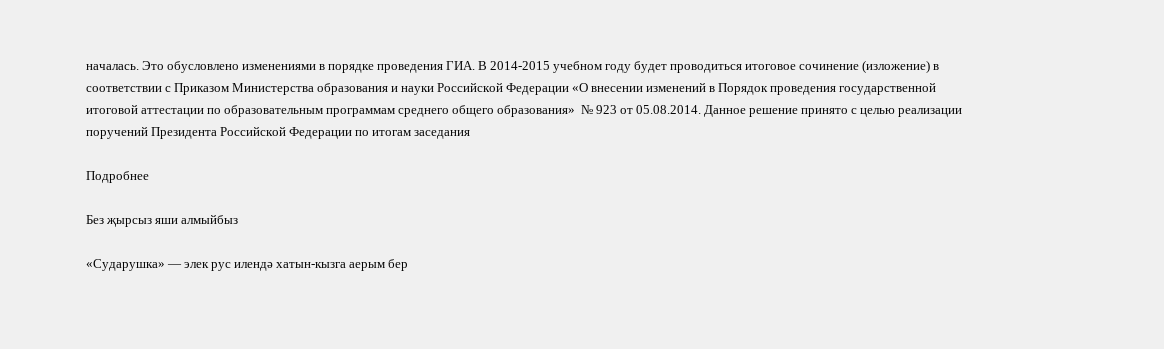началась. Это обусловлено изменениями в порядке проведения ГИА. В 2014-2015 учебном году будет проводиться итоговое сочинение (изложение) в соответствии с Приказом Министерства образования и науки Российской Федерации «О внесении изменений в Порядок проведения государственной итоговой аттестации по образовательным программам среднего общего образования»  № 923 от 05.08.2014. Данное решение принято с целью реализации поручений Президента Российской Федерации по итогам заседания

Подробнее

Без җырсыз яши алмыйбыз

«Сударушка» — элек рус илендә хатын-кызга аерым бер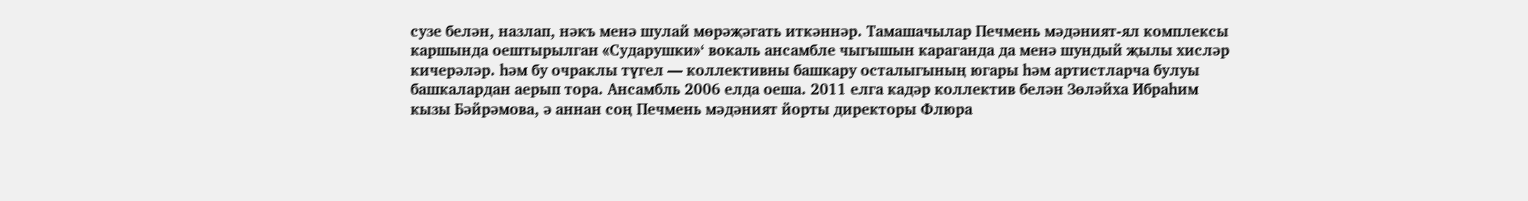сузе белән, назлап, нәкъ менә шулай мөрәҗәгать иткәннәр. Тамашачылар Печмень мәдәният-ял комплексы каршында оештырылган «Сударушки»‘ вокаль ансамбле чыгышын караганда да менә шундый җылы хисләр кичерәләр. һәм бу очраклы түгел — коллективны башкару осталыгының югары һәм артистларча булуы башкалардан аерып тора. Ансамбль 2006 елда оеша. 2011 елга кадәр коллектив белән Зөләйха Ибраһим кызы Бәйрәмова, ә аннан соң Печмень мәдәният йорты директоры Флюра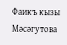Фаикъ кызы Мәсәгутова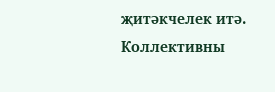җитәкчелек итә. Коллективны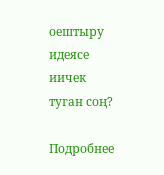оештыру идеясе иичек туган соң?

Подробнее